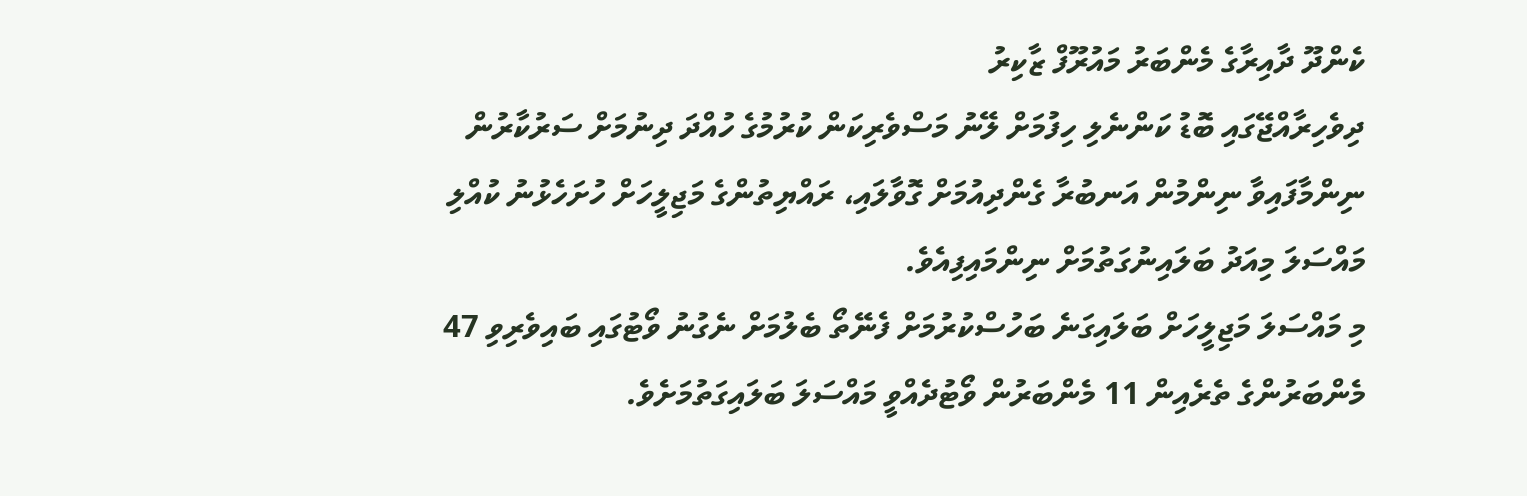ކެންދޫ ދާއިރާގެ މެންބަރު މައުރޫފް ޒާކިރު
ދިވެހިރާއްޖޭގައި ބޮޑު ކަންނެލި ހިފުމަށް ލޭނު މަސްވެރިކަން ކުރުމުގެ ހުއްދަ ދިނުމަށް ސަރުކާރުން ނިންމާފައިވާ ނިންމުން އަނބުރާ ގެންދިއުމަށް ގޮވާލައި، ރައްޔިތުންގެ މަޖިލީހަށް ހުށަހެޅުނު ކުއްލި މައްސަލަ މިއަދު ބަލައިނުގަތުމަށް ނިންމައިފިއެވެ.
މި މައްސަލަ މަޖިލީހަށް ބަލައިގަނެ ބަހުސްކުރުމަށް ފެނޭތޯ ބެލުމަށް ނެގުނު ވޯޓުގައި ބައިވެރިވި 47 މެންބަރުންގެ ތެރެއިން 11 މެންބަރުން ވޯޓުދެއްވީ މައްސަލަ ބަލައިގަތުމަށެވެ.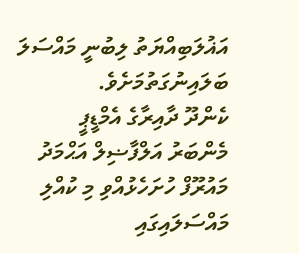އަޣުލަބިއްޔަތު ލިބުނީ މައްސަލަ ބަލައިނުގަތުމަށެވެ.
ކެންދޫ ދާއިރާގެ އެމްޑީޕީ މެންބަރު އަލްފާޟިލް އަޙްމަދު މައުރޫފް ހުށަހެޅުއްވި މި ކުއްލި މައްސަލައިގައި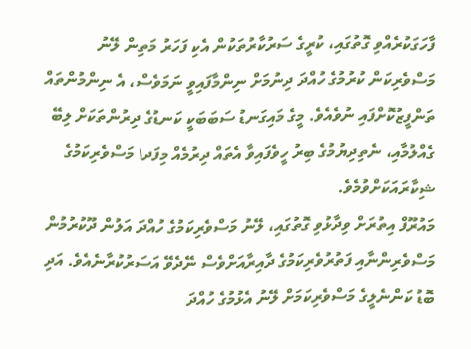ފާހަގަކުރެއްވި ގޮތުގައި، ކުރީގެ ސަރުކާރުތަކުން އެކި ފަހަރު މަތިން ލޭނު މަސްވެރިކަން ކުރުމުގެ ހުއްދަ ދިނުމަށް ނިންމާފައިވީ ނަމަވެސް، އެ ނިންމުންތައް ތަންފީޒުކޮށްފައި ނުވެއެވެ. މީގެ މައިގަނޑު ސަބަބަކީ ކަނޑުގެ ދިރުންތަކަށް ލިބޭ ގެއްލުމާއި، ނެތިދިޔުމުގެ ބިރު ހީވެފައިވާ އެތައް ދިރުމެއް މިފަދا މަސްވެރިކަމުގެ ޝިކާރައަކަށްވުމެވެ.
މައުރޫފް އިތުރަށް ވިދާޅުވި ގޮތުގައި، ލޭނު މަސްވެރިކަމުގެ ހުއްދަ އަލުން ދޫކުރުމުން މަސްވެރިންނާއި ފަތުރުވެރިކަމުގެ ދާއިރާއަށްވެސް ނޭދެވޭ އަސަރުކުރާނެއެވެ. އަދި ބޮޑު ކަންނެލީގެ މަސްވެރިކަމަށް ލޭނު އެޅުމުގެ ހުއްދަ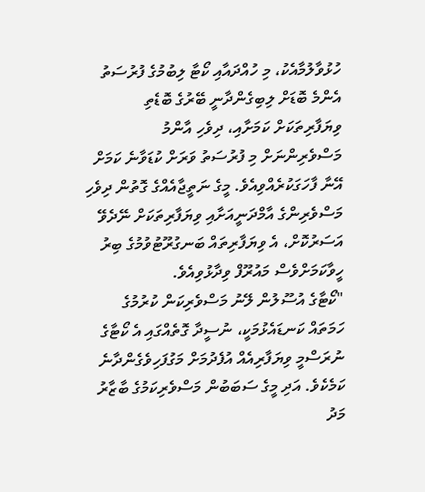ހުޅުވާލުމާއެކު، މި ހުއްދައާއި ކޯޓާ ލިބުމުގެ ފުރުސަތު އެންމެ ބޮޑަށް ލިބިގެންދާނީ ބޭރުގެ ބޮޑެތި ވިޔަފާރިތަކަށް ކަމަށާއި، ދިވެހި އާންމު މަސްވެރިންނަށް މި ފުރުސަތު ވަރަށް ކުޑަވާނެ ކަމަށް އޭނާ ފާހަގަކުރެއްވިއެވެ. މީގެ ނަތީޖާއެއްގެ ގޮތުން ދިވެހި މަސްވެރިންގެ އާމްދަނީއަށާއި ވިޔަފާރިތަކަށް ނޭދެވޭ އަސަރުކޮށް، އެ ވިޔަފާރިތައް ބަނގުރޫޓުވުމުގެ ބިރު ހީވާކަމަށްވެސް މައުރޫފް ވިދާޅުވިއެވެ.
"ކޯޓާގެ އުސޫލުން ލޭނު މަސްވެރިކަން ކުރުމުގެ ހަމަތައް ކަނޑައެޅުމަކީ، ނުސީދާ ގޮތެއްގައި އެ ކޯޓާގެ ނުރަސްމީ ވިޔަފާރިއެއް އުފެދުމަށް މަގުފަހިވެގެންދާނެ ކަމެކެވެ. އަދި މީގެ ސަބަބުން މަސްވެރިކަމުގެ ބާޒާރު މަދު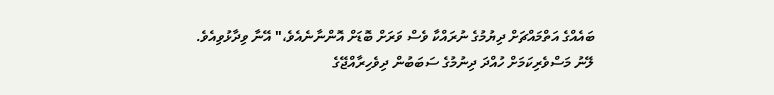ބައެއްގެ އަތްމައްޗަށް ދިޔުމުގެ ނުރައްކާ ވެސް ވަރަށް ބޮޑަށް އޮންނާނެއެވެ،" އޭނާ ވިދާޅުވިއެވެ.
ލޭނު މަސްވެރިކަމަށް ހުއްދަ ދިނުމުގެ ސަބަބުން ދިވެހިރާއްޖޭގެ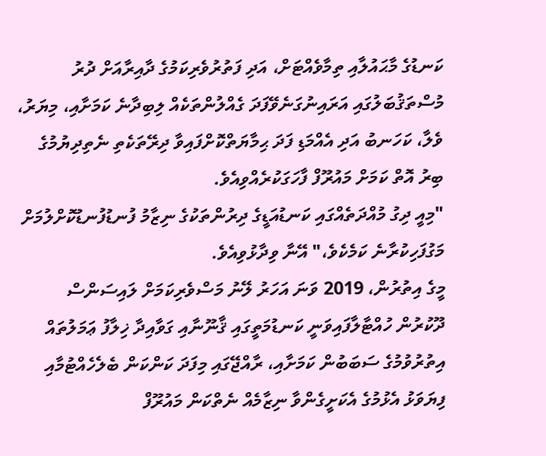ކަނޑުގެ މާޙައުލާއި ތިމާވެއްޓަށް، އަދި ފަތުރުވެރިކަމުގެ ދާއިރާއަށް ދުރު މުސްތަޤުބަލުގައި އަރައިނުގަނެވޭފަދަ ގެއްލުންތަކެއް ލިބިދާނެ ކަމަށާއި، މިޔަރު، ވެލާ، ކަހަނބު އަދި އެއްމަޑި ފަދަ ޙިމާޔަތްކޮށްފައިވާ ދިރޭތަކެތި ނެތިދިޔުމުގެ ބިރު އޮތް ކަމަށް މައުރޫފް ފާހަގަކުރެއްވިއެވެ.
"މިއީ ދިގު މުއްދަތެއްގައި ކަނޑުއަޑީގެ ދިރުންތަކުގެ ނިޒާމު ފުނޑުފުނޑުކޮށްލުމަށް މަގުފަހިކުރާނެ ކަމެކެވެ،" އޭނާ ވިދާޅުވިއެވެ.
މީގެ އިތުރުން، 2019 ވަނަ އަހަރު ލޭނު މަސްވެރިކަމަށް ލައިސަންސް ދޫކުރުން ހުއްޓާލާފައިވަނީ ކަނޑުމަތީގައި ޤާނޫނާއި ގަވާއިދާ ޚިލާފު ޢަމަލުތައް އިތުރުވުމުގެ ސަބަބުން ކަމަށާއި، ރާއްޖޭގައި މިފަދަ ކަންކަން ބެލެހެއްޓުމާއި ފިޔަވަޅު އެޅުމުގެ އެކަށީގެންވާ ނިޒާމެއް ނެތްކަން މައުރޫފް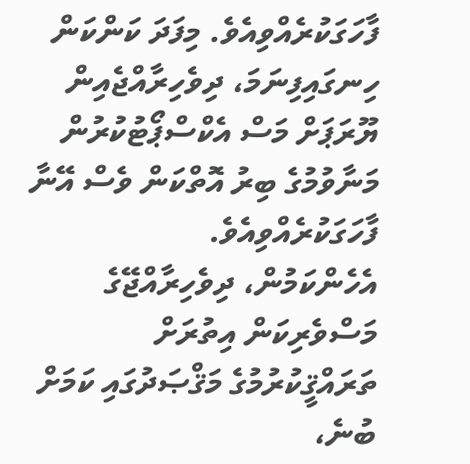ފާހަގަކުރެއްވިއެވެ. މިފަދަ ކަންކަން ހިނގައިފިނަމަ، ދިވެހިރާއްޖެއިން ޔޫރަޕަށް މަސް އެކްސްޕޯޓުކުރުން މަނާވުމުގެ ބިރު އޮތްކަން ވެސް އޭނާ ފާހަގަކުރެއްވިއެވެ.
އެހެންކަމުން، ދިވެހިރާއްޖޭގެ މަސްވެރިކަން އިތުރަށް ތަރައްޤީކުރުމުގެ މަޤްޞަދުގައި ކަމަށް ބުނެ،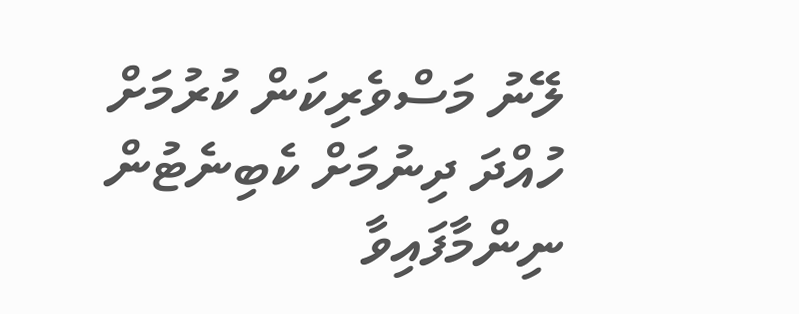ލޭނު މަސްވެރިކަން ކުރުމަށް ހުއްދަ ދިނުމަށް ކެބިނެޓުން ނިންމާފައިވާ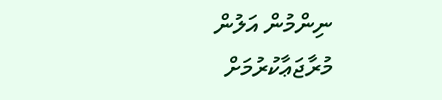ނިންމުން އަލުން މުރާޖަޢާކުރުމަށް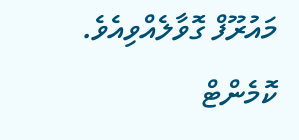މައުރޫފް ގޮވާލެއްވިއެވެ.
ކޮމެންޓް